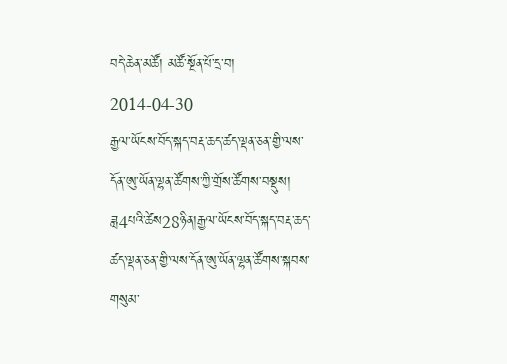བདེ་ཆེན་མཚོ། མཚོ་སྔོན་པོ་དྲ་བ། 2014-04-30
རྒྱལ་ཡོངས་བོད་སྐད་བརྡ་ཆད་ཚད་ལྡན་ཅན་གྱི་ལས་དོན་ཨུ་ཡོན་ལྷན་ཚོགས་ཀྱི་གྲོས་ཚོགས་བསྡུས།
ཟླ4པའི་ཚེས28ཉིན།རྒྱལ་ཡོངས་བོད་སྐད་བརྡ་ཆད་ཚད་ལྡན་ཅན་གྱི་ལས་དོན་ཨུ་ཡོན་ལྷན་ཚོགས་སྐབས་གསུམ་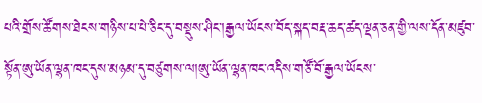པའི་གྲོས་ཚོགས་ཐེངས་གཉིས་པ་པེ་ཅིང་དུ་བསྡུས་ཤིང་།རྒྱལ་ཡོངས་བོད་སྐད་བརྡ་ཆད་ཚད་ལྡན་ཅན་གྱི་ལས་དོན་མཛུབ་སྟོན་ཨུ་ཡོན་ལྷན་ཁང་དུས་མཉམ་དུ་བཙུགས་ལ།ཨུ་ཡོན་ལྷན་ཁང་འདིས་གཙོ་བོ་རྒྱལ་ཡོངས་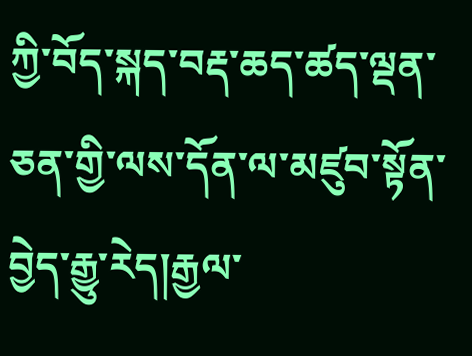ཀྱི་བོད་སྐད་བརྡ་ཆད་ཚད་ལྡན་ཅན་གྱི་ལས་དོན་ལ་མཛུབ་སྟོན་བྱེད་རྒྱུ་རེད།རྒྱལ་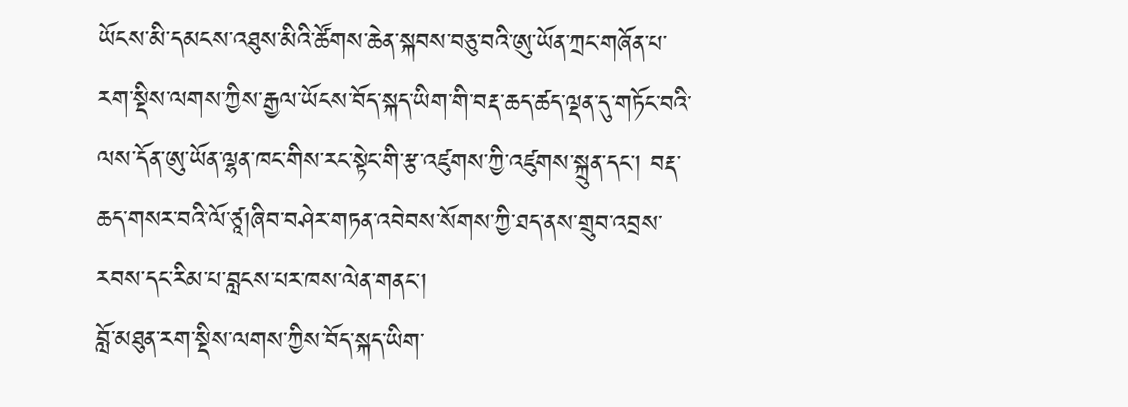ཡོངས་མི་དམངས་འཐུས་མིའི་ཚོགས་ཆེན་སྐབས་བཅུ་བའི་ཨུ་ཡོན་ཀྲང་གཞོན་པ་རག་སྡིས་ལགས་ཀྱིས་རྒྱལ་ཡོངས་བོད་སྐད་ཡིག་གི་བརྡ་ཆད་ཚད་ལྡན་དུ་གཏོང་བའི་ལས་དོན་ཨུ་ཡོན་ལྷན་ཁང་གིས་རང་སྟེང་གི་རྩ་འཛུགས་ཀྱི་འཛུགས་སྐྲུན་དང་། བརྡ་ཆད་གསར་བའི་ལོ་ཙཱ།ཞིབ་བཤེར་གཏན་འབེབས་སོགས་ཀྱི་ཐད་ནས་གྲུབ་འབྲས་རབས་དང་རིམ་པ་བླངས་པར་ཁས་ལེན་གནང་།
བློ་མཐུན་རག་སྡིས་ལགས་ཀྱིས་བོད་སྐད་ཡིག་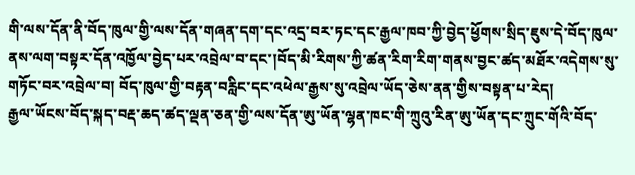གི་ལས་དོན་ནི་བོད་ཁུལ་གྱི་ལས་དོན་གཞན་དག་དང་འདྲ་བར་ཏང་དང་རྒྱལ་ཁབ་ཀྱི་བྱེད་ཕྱོགས་སྲིད་ཇུས་དེ་བོད་ཁུལ་ནས་ལག་བསྟར་དོན་འཁྱོལ་བྱེད་པར་འབྲེལ་བ་དང་།བོད་མི་རིགས་ཀྱི་ཚན་རིག་རིག་གནས་བྱང་ཚད་མཐོར་འདེགས་སུ་གཏོང་བར་འབྲེལ་བ། བོད་ཁུལ་གྱི་བརྟན་བརླིང་དང་འཕེལ་རྒྱས་སུ་འབྲེལ་ཡོད་ཅེས་ནན་གྱིས་བསྟན་པ་རེད།
རྒྱལ་ཡོངས་བོད་སྐད་བརྡ་ཆད་ཚད་ལྡན་ཅན་གྱི་ལས་དོན་ཨུ་ཡོན་ལྷན་ཁང་གི་ཀྲུའུ་རིན་ཨུ་ཡོན་དང་ཀྲུང་གོའི་བོད་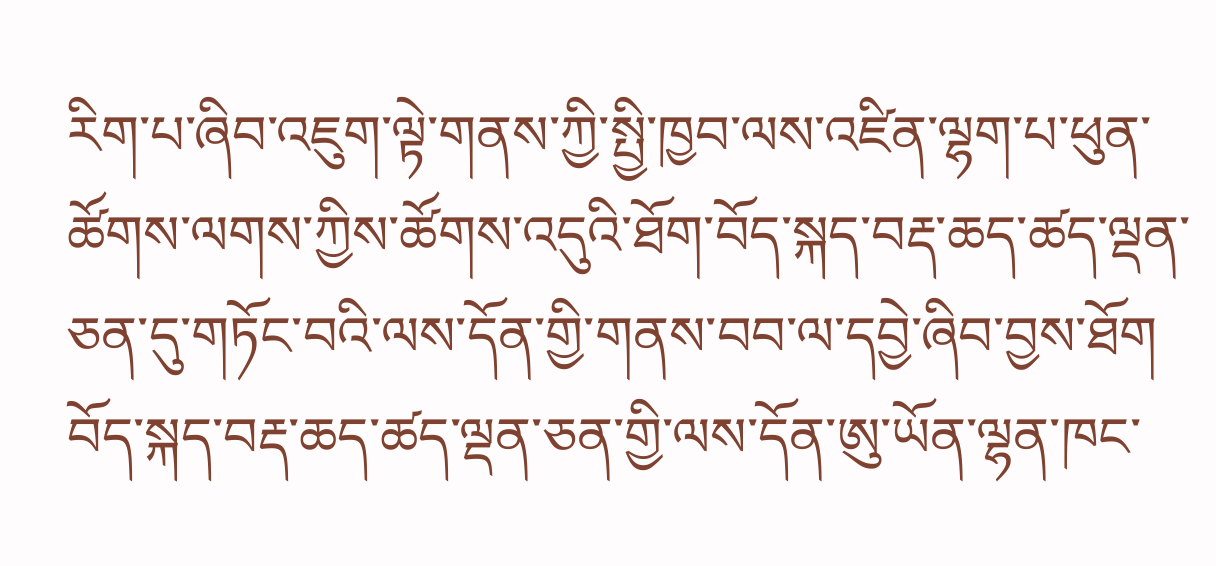རིག་པ་ཞིབ་འཇུག་ལྟེ་གནས་ཀྱི་སྤྱི་ཁྱབ་ལས་འཛིན་ལྷག་པ་ཕུན་ཚོགས་ལགས་ཀྱིས་ཚོགས་འདུའི་ཐོག་བོད་སྐད་བརྡ་ཆད་ཚད་ལྡན་ཅན་དུ་གཏོང་བའི་ལས་དོན་གྱི་གནས་བབ་ལ་དབྱེ་ཞིབ་བྱས་ཐོག བོད་སྐད་བརྡ་ཆད་ཚད་ལྡན་ཅན་གྱི་ལས་དོན་ཨུ་ཡོན་ལྷན་ཁང་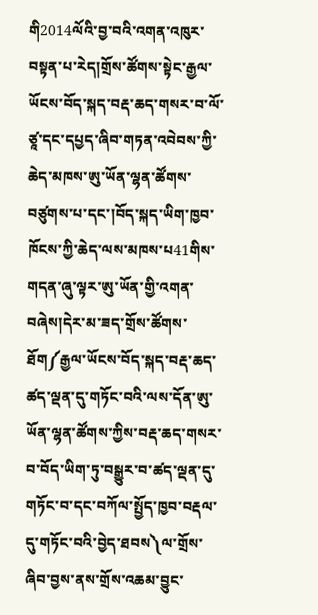གི2014ལོའི་བྱ་བའི་འགན་འཁུར་བསྟན་པ་རེད།གྲོས་ཚོགས་སྟེང་རྒྱལ་ཡོངས་བོད་སྐད་བརྡ་ཆད་གསར་བ་ལོ་ཙཱ་དང་དཔྱད་ཞིབ་གཏན་འབེབས་ཀྱི་ཆེད་མཁས་ཨུ་ཡོན་ལྷན་ཚོགས་བཙུགས་པ་དང་།བོད་སྐད་ཡིག་ཁྱབ་ཁོངས་ཀྱི་ཆེད་ལས་མཁས་པ41གིས་གདན་ཞུ་ལྟར་ཨུ་ཡོན་གྱི་འགན་བཞེས།དེར་མ་ཟད་གྲོས་ཚོགས་ཐོག༼རྒྱལ་ཡོངས་བོད་སྐད་བརྡ་ཆད་ཚད་ལྡན་དུ་གཏོང་བའི་ལས་དོན་ཨུ་ཡོན་ལྷན་ཚོགས་ཀྱིས་བརྡ་ཆད་གསར་བ་བོད་ཡིག་ཏུ་བསྒྱུར་བ་ཚད་ལྡན་དུ་གཏོང་བ་དང་བཀོལ་སྤྱོད་ཁྱབ་བརྡལ་དུ་གཏོང་བའི་བྱེད་ཐབས༽ལ་གྲོས་ཞིབ་བྱས་ནས་གྲོས་འཆམ་བྱུང་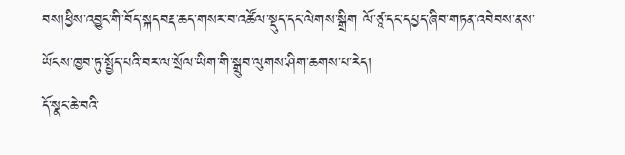བས།ཕྱིས་འབྱུང་གི་བོད་སྐདབརྡ་ཆད་གསར་བ་འཚོལ་སྡུད་དང་ལེགས་སྒྲིག ལོ་ཙཱ་དང་དཔྱད་ཞིབ་གཏན་འབེབས་ནས་ཡོངས་ཁྱབ་ཏུ་སྤྱོད་པའི་བར་ལ་སྲོལ་ཡིག་གི་སྒྲུབ་ལུགས་ཤིག་ཆགས་པ་རེད།
དོ་སྣང་ཆེ་བའི་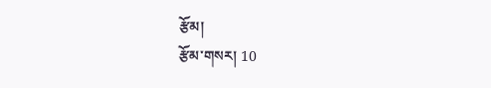རྩོམ།
རྩོམ་གསར། 10